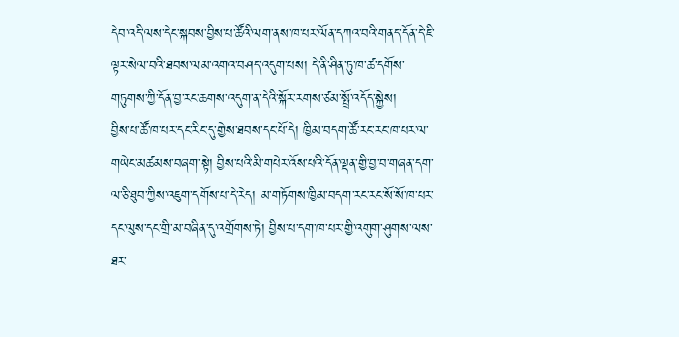དེབ་འདི་ལས་དེང་སྐབས་བྱིས་པ་ཚོའི་ལག་ནས་ཁ་པར་ལོན་དཀའ་བའི་གནད་དོན་དེ་ཇི་ལྟར་སེལ་བའི་ཐབས་ལམ་འགའ་བཤད་འདུག་པས། དེ་ནི་ཤིན་ཏུ་ཁ་ཚ་དགོས་གཏུགས་ཀྱི་དོན་བྱ་རང་ཆགས་འདུག་ན་དེའི་སྐོར་རགས་ཙམ་སྤྲོ་འདོད་སྐྱེས།
བྱིས་པ་ཚོ་ཁ་པར་དང་རིང་དུ་གྱེས་ཐབས་དང་པོ་དེ། ཁྱིམ་བདག་ཚོ་རང་རང་ཁ་པར་ལ་གཡེང་མཚམས་བཞག་སྟེ། བྱིས་པའི་མི་གཔེར་འོས་པའི་དོན་ལྡན་གྱི་བྱ་བ་གཞན་དག་ལ་ཅི་ཐུབ་ཀྱིས་འཇུག་དགོས་པ་དེ་རེད། མ་གཏོགས་ཁྱིམ་བདག་རང་རང་སོ་སོ་ཁ་པར་དང་ལུས་དང་གྲི་མ་བཞིན་དུ་འགྲོགས་ཏེ། བྱིས་པ་དག་ཁ་པར་གྱི་འགུག་ཤུགས་ལས་ཐར་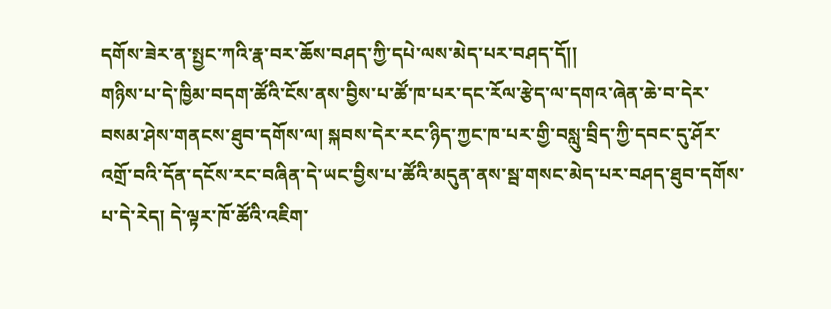དགོས་ཟེར་ན་སྤྱང་ཀའི་རྣ་བར་ཆོས་བཤད་ཀྱི་དཔེ་ལས་མེད་པར་བཤད་དོ།།
གཉིས་པ་དེ་ཁྱིམ་བདག་ཚོའི་ངོས་ནས་བྱིས་པ་ཚོ་ཁ་པར་དང་རོལ་རྩེད་ལ་དགའ་ཞེན་ཆེ་བ་དེར་བསམ་ཤེས་གནངས་ཐུབ་དགོས་ལ། སྐབས་དེར་རང་ཉིད་ཀྱང་ཁ་པར་གྱི་བསླུ་བྲིད་ཀྱི་དབང་དུ་ཤོར་འགྲོ་བའི་དོན་དངོས་རང་བཞིན་དེ་ཡང་བྱིས་པ་ཚོའི་མདུན་ནས་སྦ་གསང་མེད་པར་བཤད་ཐུབ་དགོས་པ་དེ་རེད། དེ་ལྟར་ཁོ་ཚོའི་འཇིག་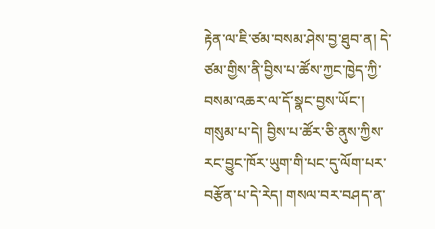རྟེན་ལ་ཇི་ཙམ་བསམ་ཤེས་བྱ་ཐུབ་ན། དེ་ཙམ་གྱིས་ནི་བྱིས་པ་ཚོས་ཀྱང་ཁྱེད་ཀྱི་བསམ་འཆར་ལ་དོ་སྣང་བྱས་ཡོང་།
གསུམ་པ་དེ། བྱིས་པ་ཚོར་ཅི་ནུས་ཀྱིས་རང་བྱུང་ཁོར་ཡུག་གི་པང་དུ་ལོག་པར་བརྩོན་པ་དེ་རེད། གསལ་བར་བཤད་ན་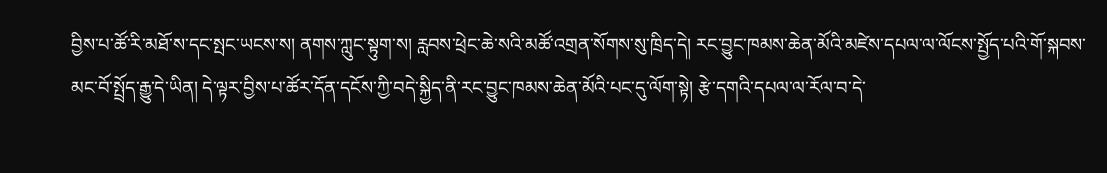བྱིས་པ་ཚོ་རི་མཐོ་ས་དང་སྤང་ཡངས་ས། ནགས་ཀླུང་སྟུག་ས། རླབས་ཕྲེང་ཆེ་སའི་མཚོ་འགྲན་སོགས་སུ་ཁྲིད་དེ། རང་བྱུང་ཁམས་ཆེན་མོའི་མཛེས་དཔལ་ལ་ལོངས་སྤྱོད་པའི་གོ་སྐབས་མང་བོ་སྤྲོད་རྒྱུ་དེ་ཡིན། དེ་ལྟར་བྱིས་པ་ཚོར་དོན་དངོས་ཀྱི་བདེ་སྐྱིད་ནི་རང་བྱུང་ཁམས་ཆེན་མོའི་པང་དུ་ལོག་སྟེ། རྩེ་དགའི་དཔལ་ལ་རོལ་བ་དེ་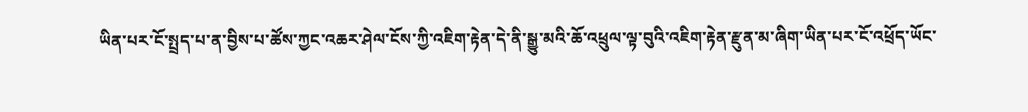ཡིན་པར་ངོ་སྤྲད་པ་ན་བྱིས་པ་ཚོས་ཀྱང་འཆར་ཤེལ་ངོས་ཀྱི་འཇིག་རྟེན་དེ་ནི་སྒྱུ་མའི་ཆོ་འཕྲུལ་ལྟ་བུའི་འཇིག་རྟེན་རྫུན་མ་ཞིག་ཡིན་པར་ངོ་འཕྲོད་ཡོང་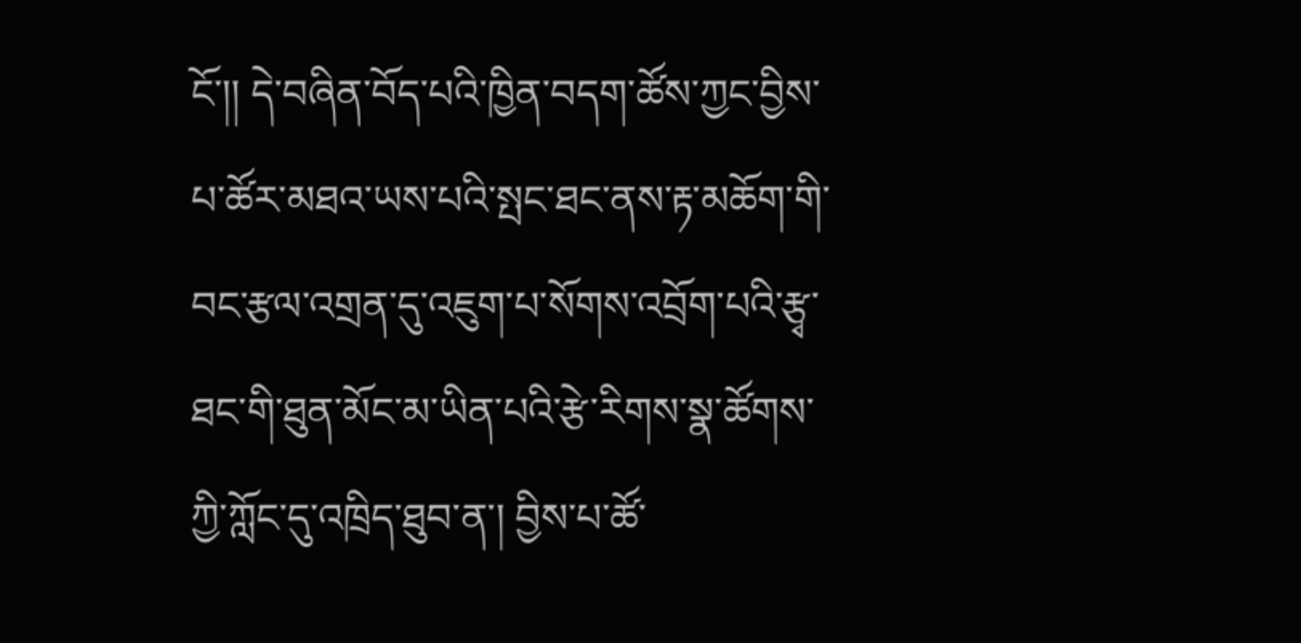ངོ་།། དེ་བཞིན་བོད་པའི་ཁྱིན་བདག་ཚོས་ཀྱང་བྱིས་པ་ཚོར་མཐའ་ཡས་པའི་སྤང་ཐང་ནས་རྟ་མཆོག་གི་བང་རྩལ་འགྲན་དུ་འཇུག་པ་སོགས་འབྲོག་པའི་རྩྭ་ཐང་གི་ཐུན་མོང་མ་ཡིན་པའི་རྩེ་རིགས་སྣ་ཚོགས་ཀྱི་ཀློང་དུ་འཁྲིད་ཐུབ་ན་། བྱིས་པ་ཚོ་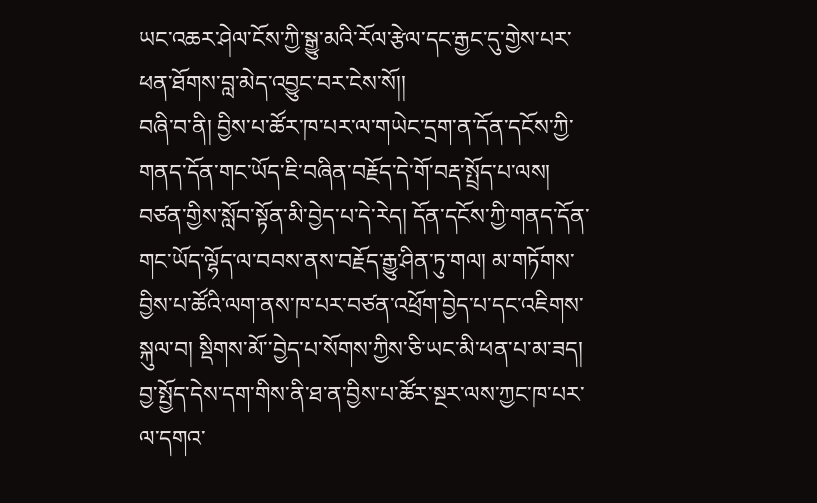ཡང་འཆར་ཤེལ་ངོས་ཀྱི་སྒྱུ་མའི་རོལ་རྩེལ་དང་རྒྱང་དུ་གྱེས་པར་ཕན་ཐོགས་བླ་མེད་འབྱུང་བར་ངེས་སོ།།
བཞི་བ་ནི། བྱིས་པ་ཚོར་ཁ་པར་ལ་གཡེང་དྲག་ན་དོན་དངོས་ཀྱི་གནད་དོན་གང་ཡོད་ཇི་བཞིན་བརྗོད་དེ་གོ་བརྡ་སྤྲོད་པ་ལས། བཙན་གྱིས་སློབ་སྟོན་མི་བྱེད་པ་དེ་རེད། དོན་དངོས་ཀྱི་གནད་དོན་གང་ཡོད་ལྷོད་ལ་བབས་ནས་བརྗོད་རྒྱུ་ཤིན་ཏུ་གལ། མ་གཏོགས་བྱིས་པ་ཚོའི་ལག་ནས་ཁ་པར་བཙན་འཕྲོག་བྱེད་པ་དང་འཇིགས་སྐུལ་བ། སྡིགས་མོ་་བྱེད་པ་སོགས་ཀྱིས་ཅི་ཡང་མི་ཕན་པ་མ་ཟད། བྱ་སྤྱོད་དེས་དག་གིས་ནི་ཐ་ན་བྱིས་པ་ཚོར་སྔར་ལས་ཀྱང་ཁ་པར་ལ་དགའ་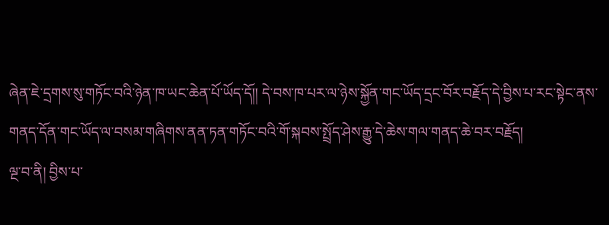ཞེན་ཇེ་དྲགས་སུ་གཏོང་བའི་ཉེན་ཁ་ཡང་ཆེན་པོ་ཡོད་དོ།། དེ་བས་ཁ་པར་ལ་ཉེས་སྐྱོན་གང་ཡོད་དྲང་བོར་བརྗོད་དེ་བྱིས་པ་རང་སྟེང་ནས་གནད་དོན་གང་ཡོད་ལ་བསམ་གཞིགས་ནན་ཏན་གཏོང་བའི་གོ་སྐབས་སྤྲོད་ཤེས་རྒྱུ་དེ་ཆེས་གལ་གནད་ཆེ་བར་བརྗོད།
ལྔ་བ་ནི། བྱིས་པ་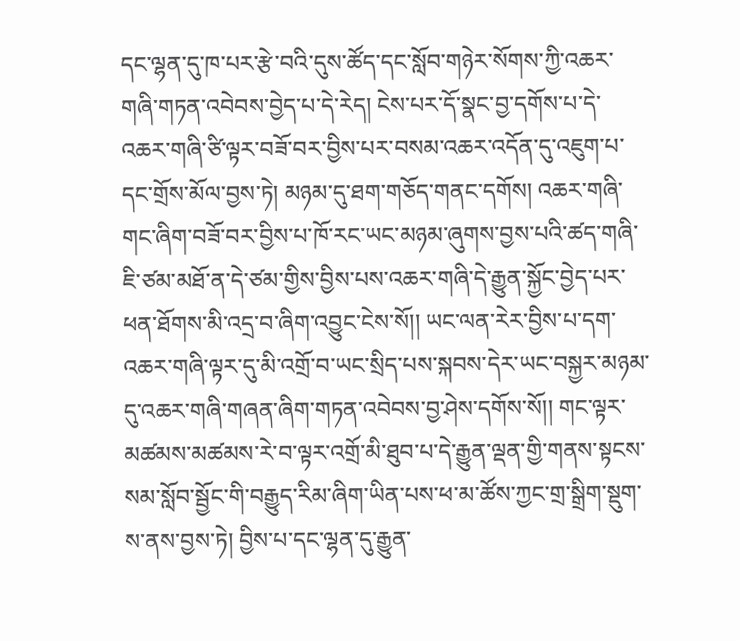དང་ལྷན་དུ་ཁ་པར་རྩེ་བའི་དུས་ཚོད་དང་སློབ་གཉེར་སོགས་ཀྱི་འཆར་གཞི་གཏན་འབེབས་བྱེད་པ་དེ་རེད། ངེས་པར་དོ་སྣང་བྱ་དགོས་པ་དེ་འཆར་གཞི་ཙི་ལྟར་བཟོ་བར་བྱིས་པར་བསམ་འཆར་འདོན་དུ་འཇུག་པ་དང་གྲོས་མོལ་བྱས་ཏེ། མཉམ་དུ་ཐག་གཅོད་གནང་དགོས། འཆར་གཞི་གང་ཞིག་བཟོ་བར་བྱིས་པ་ཁོ་རང་ཡང་མཉམ་ཞུགས་བྱས་པའི་ཚད་གཞི་ཇི་ཙམ་མཐོ་ན་དེ་ཙམ་གྱིས་བྱིས་པས་འཆར་གཞི་དེ་རྒྱུན་སྐྱོང་བྱེད་པར་ཕན་ཐོགས་མི་འདྲ་བ་ཞིག་འབྱུང་ངེས་སོ།། ཡང་ལན་རེར་བྱིས་པ་དག་འཆར་གཞི་ལྟར་དུ་མི་འགྲོ་བ་ཡང་སྲིད་པས་སྐབས་དེར་ཡང་བསྐྱར་མཉམ་དུ་འཆར་གཞི་གཞན་ཞིག་གཏན་འབེབས་བྱ་ཤེས་དགོས་སོ།། གང་ལྟར་མཚམས་མཚམས་རེ་བ་ལྟར་འགྲོ་མི་ཐུབ་པ་དེ་རྒྱུན་ལྡན་གྱི་གནས་སྟངས་སམ་སློབ་སྦྱོང་གི་བརྒྱུད་རིམ་ཞིག་ཡིན་པས་ཕ་མ་ཚོས་ཀྱང་གྲ་སྒྲིག་སྡུག་ས་ནས་བྱས་ཏེ། བྱིས་པ་དང་ལྷན་དུ་རྒྱུན་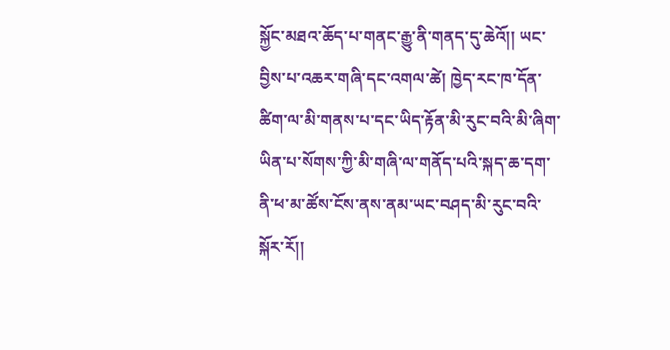སྐྱོང་མཐའ་ཆོད་པ་གནང་རྒྱུ་ནི་གནད་དུ་ཆེའོ།། ཡང་བྱིས་པ་འཆར་གཞི་དང་འགལ་ཚེ། ཁྱེད་རང་ཁ་དོན་ཚིག་ལ་མི་གནས་པ་དང་ཡིད་རྟོན་མི་རུང་བའི་མི་ཞིག་ཡིན་པ་སོགས་ཀྱི་མི་གཞི་ལ་གནོད་པའི་སྐད་ཆ་དག་ནི་ཕ་མ་ཚོས་ངོས་ནས་ནམ་ཡང་བཤད་མི་རུང་བའི་སྐོར་རོ།།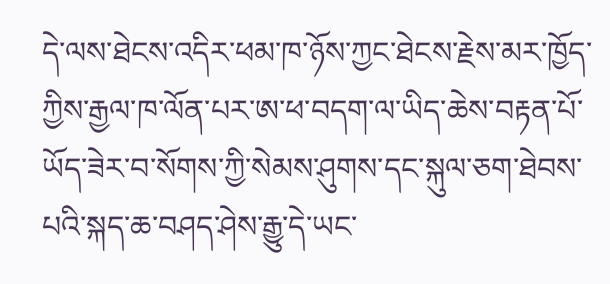དེ་ལས་ཐེངས་འདིར་ཕམ་ཁ་ཉོས་ཀྱང་ཐེངས་རྗེས་མར་ཁྱོད་ཀྱིས་རྒྱལ་ཁ་ལོན་པར་ཨ་ཕ་བདག་ལ་ཡིད་ཆེས་བརྟན་པོ་ཡོད་ཟེར་བ་སོགས་ཀྱི་སེམས་ཤུགས་དང་སྐུལ་ཅག་ཐེབས་པའི་སྐད་ཆ་བཤད་ཤེས་རྒྱུ་དེ་ཡང་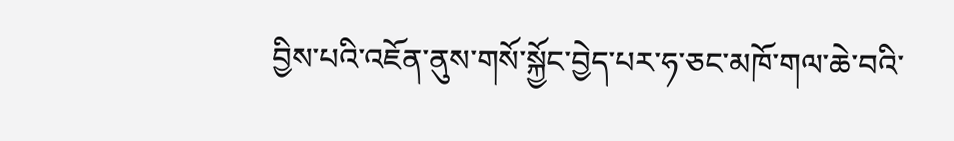བྱིས་པའི་འཇོན་ནུས་གསོ་སྐྱོང་བྱེད་པར་ཧ་ཅང་མཁོ་གལ་ཆེ་བའི་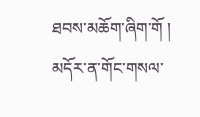ཐབས་མཆོག་ཞིག་གོ ། མདོར་ན་གོང་གསལ་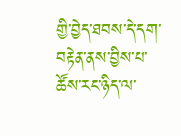གྱི་བྱེད་ཐབས་དེ་དག་བརྟེན་ནས་བྱིས་པ་ཚོས་རང་ཉིད་ལ་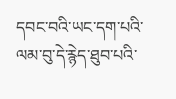དབང་བའི་ཡང་དག་པའི་ལམ་བུ་དེ་རྙེད་ཐུབ་པའི་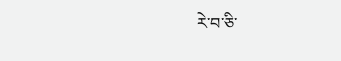རེ་བ་ཅི་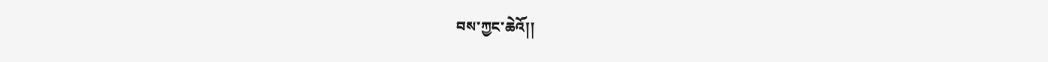བས་ཀྱང་ཆེའོ།།